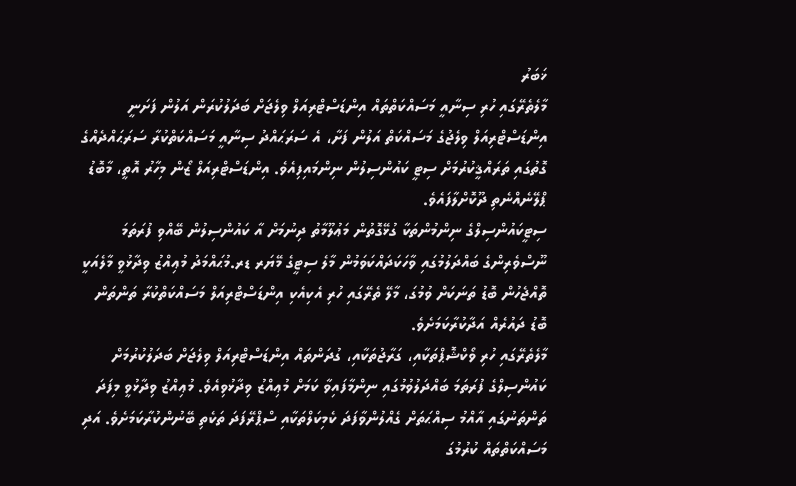ޚަބަރު
މާލެތެރޭގައި ހުރި ސިނާއީ މަސައްކަތްތައް އިންޑަސްޓްރިއަލް ވިލެޖަށް ބަދަލުކުރަން އަލުން ފަށަނީ
އިންޑަސްޓްރިއަލް ވިލެޖުގެ މަސައްކަތް އަލުން ފަށާ، އެ ސަރަޙައްދު ސިނާއީ މަސައްކަތްކުރާ ސަރަޙައްދެއްގެ ގޮތުގައި ތަރައްޤީކުރުމަށް ސިޓީ ކައުންސިލުން ނިންމައިފިއެވެ. އިންޑަސްޓްރިއަލް ޒޯން މިހާރު އޮތީ، މާބޮޑު ޕްލޭނެއްނެތި ދޫކޮށްލާފައެވެ.
ސިޓީކައުންސިލްގެ ނިންމުންތަކާ ގުޅޭގޮތުން މަޢުލޫމާތު ދިނުމަށް އާ ކައުންސިލުން ބޭއްވި ފުރަތަމަ ނޫސްވެރިންގެ ބައްދަލުމުގައި ވާހަކަދައްކަވަމުން މާލެ ސިޓީގެ މޭޔަރ ޑރ.މުޙައްމަދު މުޢިއްޒު ވިދާޅުވީ މާލެއަކީ ތޮއްޖެހުން ބޮޑު ތަނަކަށް ވުމުގަ، މާލޭ ތެރޭގައި ހުރި އެކިއެކި އިންޑަސްޓްރިއަލް މަސައްކަތްކުރާ ތަންތަން ބޮޑު ދައުރެއް އަދާކުރާކަމަށެވެ.
މާލެތެރޭގައި ހުރި ވޯކްޝޮޕްތަކާއި، ގަރާޖުތަކާއި، ގުދަންތައް އިންޑަސްޓްރިއަލް ވިލެޖަށް ބަދަލުކުރުމަށް ކައުންސިލްގެ ފުރަތަމަ ބައްދަލުވުމުގައި ނިންމާފައިވާ ކަމަށް މުޢިއްޒު ވިދާޅުވިއެވެ. މުޢިއްޒު ވިދާޅުވީ މިފަދަ ތަންތަނުގައި އާއްމު ސިއްޙަތަށް ގެއްލުންވާފަދަ ކެމިކަލްތަކާއި ސްޕްރޭފަދަ ތަކެތި ބޭނުންކުރާކަމަށެވެ. އަދި މަސައްކަތްތައް ކުރުމުގަ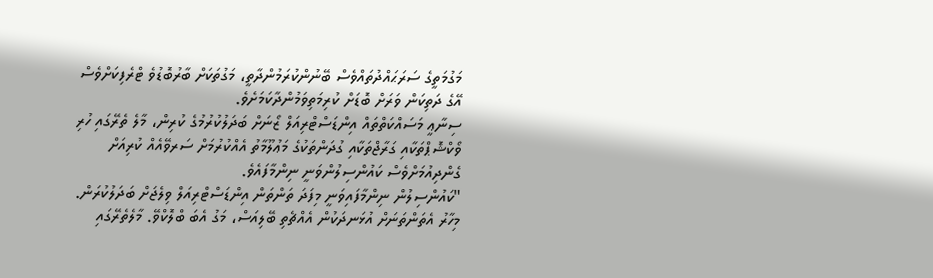މަގުމަތީގެ ސަރަޙައްދުތައްވެސް ބޭނުންކުރަމުންދާތީ، މަގުތަކަށް ބާރުބޮޑުވެ ޓްރެފިކަށްވެސް އޭގެ ދަތިކަން ވަރަށް ބޮޑަށް ކުރިމަތިވަމުންދާކަމަށެވެ.
ސިނާޢީ މަސައްކަތްތައް އިންޑަސްޓްރިއަލް ޒޯނަށް ބަދަލުކުރުމުގެ ކުރިން، މާލެ ތެރޭގައި ހުރި ވޯކްޝޮޕްތަކާއި ގަރާޖްތަކާއި ގުދަންތަކުގެ މަޢުލޫމާތު އެއްކުރުމަށް ސަރވޭއެއް ކުރިއަށް ގެންދިއުމަށްވެސް ކައުންސިލުންވަނީ ނިންމާފައެވެ.
"ކައުންސިލުން ނިންމާފައިވަނީ މިފަދަ ތަންތަން އިންޑަސްޓްރިއަލް ވިލެޖަށް ބަދަލުކުރަން. މިހާރު އެތަންތަނަށް އުޅަނދަކުން އެއްޗެތި ބޭލިއަސް، މަގު އެބަ ބްލޮކްވޭ. މާލެތެރޭގައި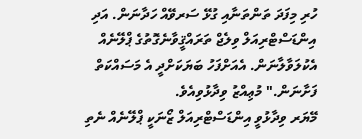ހުރި މިފަދަ ތަންތަނާއި ގުޅޭ ސަރވޭއް ހަދާނަން. އަދި އިންޑަސްޓްރިއަލް ވިލެޖް ތަރައްޤީވާނެގޮތުގެ ޕްލޭނެއް އެކުލަވާލާނަން. އެއަށްފަހު ބަޔަކަށްދީ އެ މަސައްކަތް ފަށާނަން." މުޢިއްޒު ވިދާޅުވިއެވެ.
މޭޔަރ ވިދާޅުވީ އިންޑަސްޓްރިއަލް ޒޯނަކީ ޕްލޭނެއް ނެތި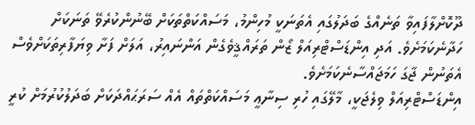ދޫކޮށްލާފައިވާ ތަނެއްގެ ބަދަލުގައި އެތަނަކީ މުހިންމު، މަސައްކަތްތަކަށް ބޭނުންކުރެވޭ ތަނަކަށް ހަދާނެކަމަށެވެ. އަދި އިންޑަސްޓްރިއަލް ޒޯން ތަރައްޤީވެގެން އަންނައިރު، އަލަށް ފަށާ ވިޔަފާރިތަކަށްވެސް އެތަނުން ޖާގަ ހަމަޖައްސާނެކަމަށެވެ.
އިންޑަސްޓްރިއަލް ވިލެޖަކީ، މާލޭގައި ހުރި ސިނާޢީ މަސައްކަތްތައް އެއް ސަރަޙައްދަކަށް ބަދަލުކުރުމަށް ކުރީ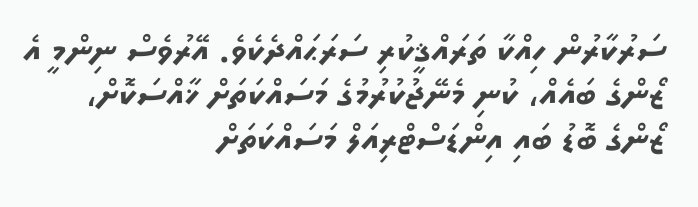ސަރުކާރުން ހިއްކާ ތަރައްޤީކުރި ސަރަޙައްދެކެވެ. އޭރުވެސް ނިންމީ އެ ޒޯންގެ ބައެއް، ކުނި މެނޭޖުކުރުމުގެ މަސައްކަތަށް ޚާއްސަކޮށް، ޒޯންގެ ބޮޑު ބައި އިންޑަސްޓްރިއަލް މަސައްކަތަށް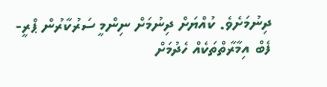ދިނުމަށެވެ. ކުއްޔަށް ދިނުމަށް ނިންމީ ސަރުކާރުން ޕްރީ-ފެބް އިމާރާތްތަކެއް ހެދުމަށް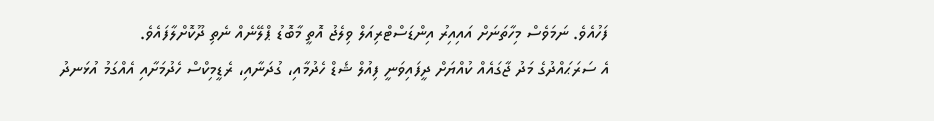ފަހުއެވެ. ނަމަވެސް މިހާތަނަށް އައިއިރު އިންޑަސްޓްރިއަލް ވިލެޖު އޮތީ މާބޮޑު ޕްލޭނެއް ނެތި ދޫކޮށްލާފައެވެ.
އެ ސަރަޙައްދުގެ މަދު ޖާގައެއް ކުއްޔަށް ދީފައިވަނީ ފިއުލް ޝެޑް ހެދުމާއި، ގުދަނާއި، ރެޑީމިކްސް ހެދުމަށާއި އެއްގަމު އުޅަނދު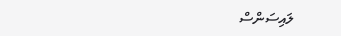ލައިސަންސް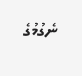ނެގުމުގެ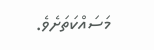މަސައްކަތަށެވެ.